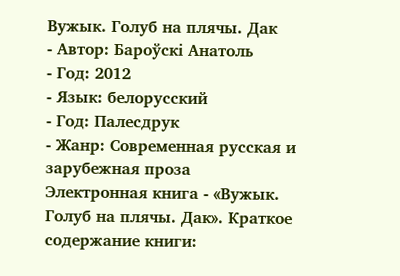Вужык. Голуб на плячы. Дак
- Автор: Бароўскі Анатоль
- Год: 2012
- Язык: белорусский
- Год: Палесдрук
- Жанр: Современная русская и зарубежная проза
Электронная книга - «Вужык. Голуб на плячы. Дак». Краткое содержание книги: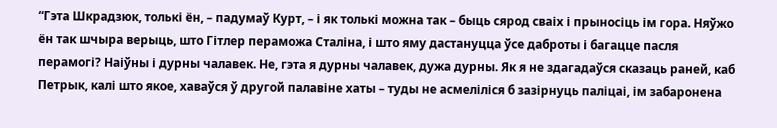“Гэта Шкрадзюк, толькі ён, – падумаў Курт, – і як толькі можна так – быць сярод сваіх і прыносіць ім гора. Няўжо ён так шчыра верыць, што Гітлер пераможа Сталіна, і што яму дастануцца ўсе даброты і багацце пасля перамогі? Наіўны і дурны чалавек. Не, гэта я дурны чалавек, дужа дурны. Як я не здагадаўся сказаць раней, каб Петрык, калі што якое, хаваўся ў другой палавіне хаты – туды не асмеліліся б зазірнуць паліцаі, ім забаронена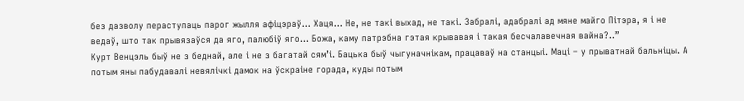без дазволу пераступаць парог жылля афіцэраў... Хаця... Не, не такі выхад, не такі. Забралі, адабралі ад мяне майго Пітэра, я і не ведаў, што так прывязаўся да яго, палюбіў яго... Божа, каму патрэбна гэтая крывавая і такая бесчалавечная вайна?..”
Курт Венцэль быў не з беднай, але і не з багатай сям’і. Бацька быў чыгуначнікам, працаваў на станцыі. Маці – у прыватнай бальніцы. А потым яны пабудавалі невялічкі дамок на ўскраіне горада, куды потым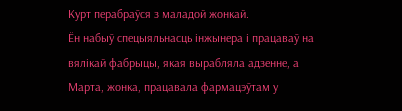Курт перабраўся з маладой жонкай.
Ён набыў спецыяльнасць інжынера і працаваў на вялікай фабрыцы, якая вырабляла адзенне, а Марта, жонка, працавала фармацэўтам у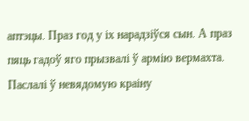аптэцы. Праз год у іх нарадзіўся сын. А праз пяць гадоў яго прызвалі ў армію вермахта. Паслалі ў невядомую краіну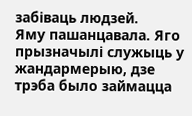забіваць людзей.
Яму пашанцавала. Яго прызначылі служыць у жандармерыю, дзе трэба было займацца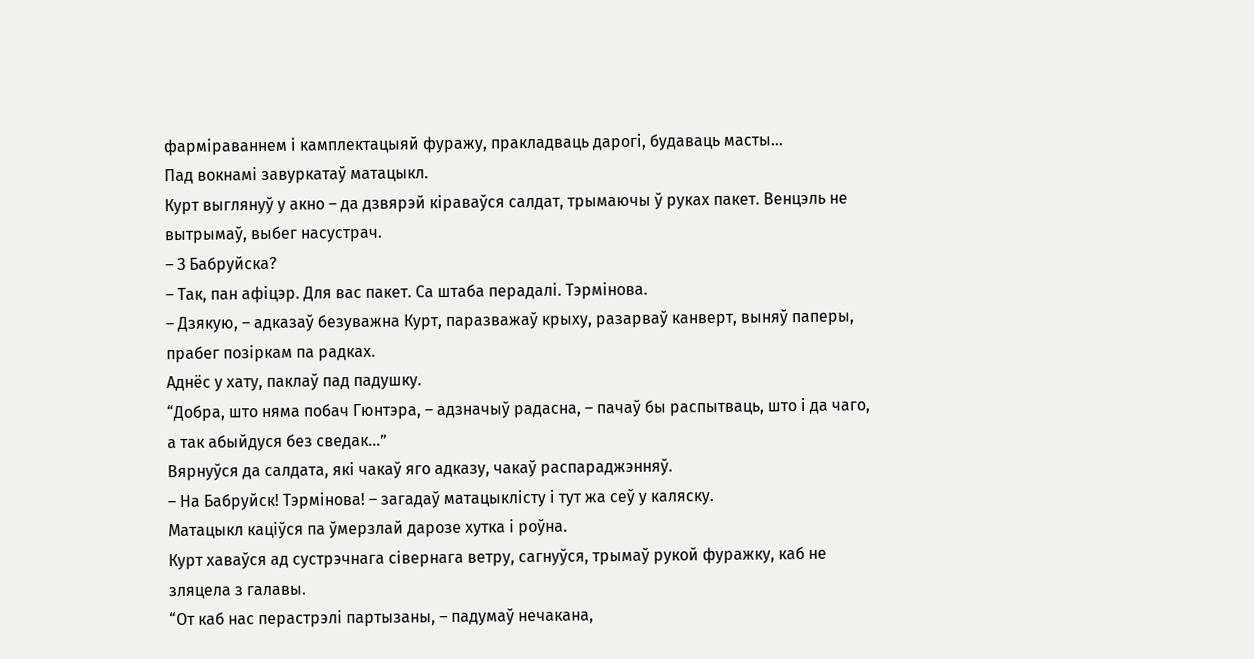фарміраваннем і камплектацыяй фуражу, пракладваць дарогі, будаваць масты...
Пад вокнамі завуркатаў матацыкл.
Курт выглянуў у акно – да дзвярэй кіраваўся салдат, трымаючы ў руках пакет. Венцэль не вытрымаў, выбег насустрач.
– З Бабруйска?
– Так, пан афіцэр. Для вас пакет. Са штаба перадалі. Тэрмінова.
– Дзякую, – адказаў безуважна Курт, паразважаў крыху, разарваў канверт, выняў паперы, прабег позіркам па радках.
Аднёс у хату, паклаў пад падушку.
“Добра, што няма побач Гюнтэра, – адзначыў радасна, – пачаў бы распытваць, што і да чаго, а так абыйдуся без сведак...”
Вярнуўся да салдата, які чакаў яго адказу, чакаў распараджэнняў.
– На Бабруйск! Тэрмінова! – загадаў матацыклісту і тут жа сеў у каляску.
Матацыкл каціўся па ўмерзлай дарозе хутка і роўна.
Курт хаваўся ад сустрэчнага сівернага ветру, сагнуўся, трымаў рукой фуражку, каб не зляцела з галавы.
“От каб нас перастрэлі партызаны, – падумаў нечакана,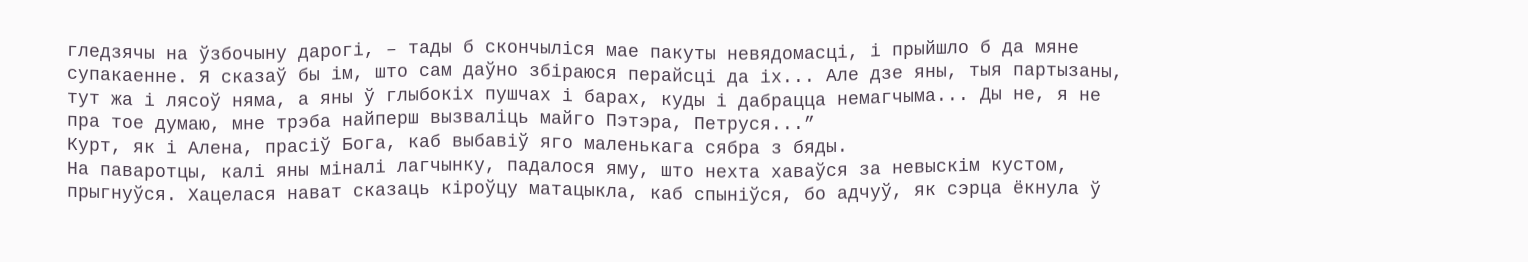гледзячы на ўзбочыну дарогі, – тады б скончыліся мае пакуты невядомасці, і прыйшло б да мяне супакаенне. Я сказаў бы ім, што сам даўно збіраюся перайсці да іх... Але дзе яны, тыя партызаны, тут жа і лясоў няма, а яны ў глыбокіх пушчах і барах, куды і дабрацца немагчыма... Ды не, я не пра тое думаю, мне трэба найперш вызваліць майго Пэтэра, Петруся...”
Курт, як і Алена, прасіў Бога, каб выбавіў яго маленькага сябра з бяды.
На паваротцы, калі яны міналі лагчынку, падалося яму, што нехта хаваўся за невыскім кустом, прыгнуўся. Хацелася нават сказаць кіроўцу матацыкла, каб спыніўся, бо адчуў, як сэрца ёкнула ў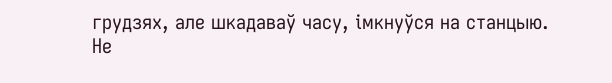грудзях, але шкадаваў часу, імкнуўся на станцыю.
Не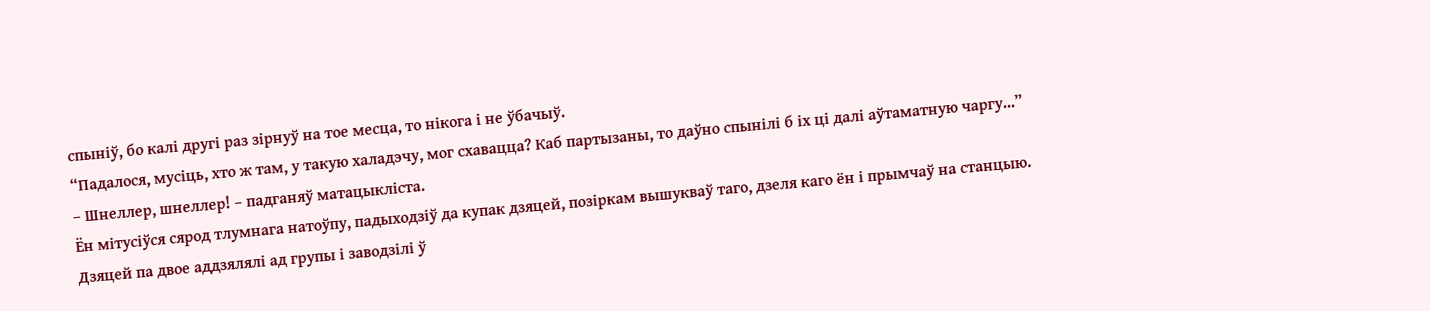спыніў, бо калі другі раз зірнуў на тое месца, то нікога і не ўбачыў.
“Падалося, мусіць, хто ж там, у такую халадэчу, мог схавацца? Каб партызаны, то даўно спынілі б іх ці далі аўтаматную чаргу...”
– Шнеллер, шнеллер! – падганяў матацыкліста.
Ён мітусіўся сярод тлумнага натоўпу, падыходзіў да купак дзяцей, позіркам вышукваў таго, дзеля каго ён і прымчаў на станцыю.
Дзяцей па двое аддзялялі ад групы і заводзілі ў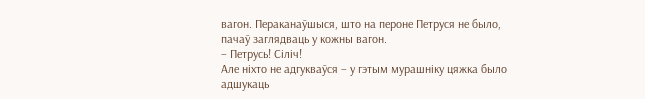вагон. Пераканаўшыся, што на пероне Петруся не было, пачаў заглядваць у кожны вагон.
– Петрусь! Сіліч!
Але ніхто не адгукваўся – у гэтым мурашніку цяжка было адшукаць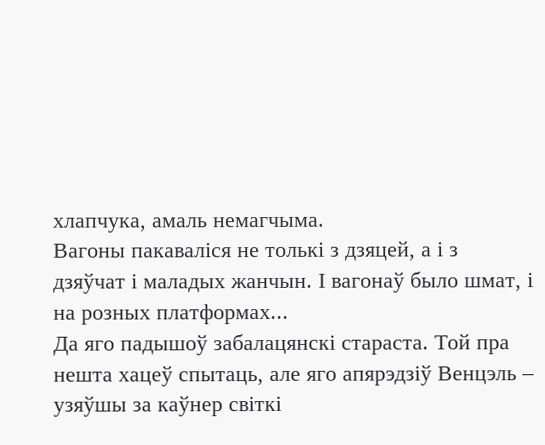хлапчука, амаль немагчыма.
Вагоны пакаваліся не толькі з дзяцей, а і з дзяўчат і маладых жанчын. І вагонаў было шмат, і на розных платформах...
Да яго падышоў забалацянскі стараста. Той пра нешта хацеў спытаць, але яго апярэдзіў Венцэль – узяўшы за каўнер світкі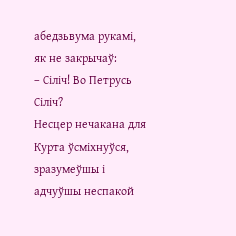абедзьвума рукамі, як не закрычаў:
– Сіліч! Во Петрусь Сіліч?
Несцер нечакана для Курта ўсміхнуўся, зразумеўшы і адчуўшы неспакой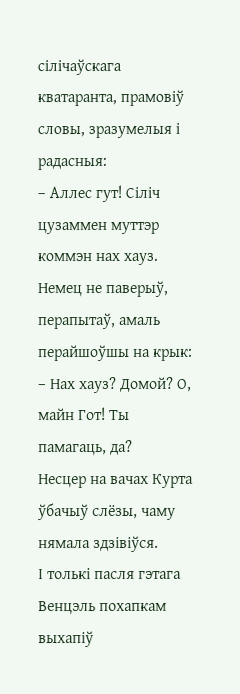сілічаўскага кватаранта, прамовіў словы, зразумелыя і радасныя:
– Аллес гут! Сіліч цузаммен муттэр коммэн нах хауз.
Немец не паверыў, перапытаў, амаль перайшоўшы на крык:
– Нах хауз? Домой? О, майн Гот! Ты памагаць, да?
Несцер на вачах Курта ўбачыў слёзы, чаму нямала здзівіўся.
І толькі пасля гэтага Венцэль похапкам выхапіў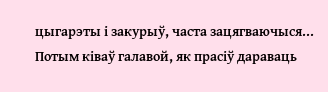цыгарэты і закурыў, часта зацягваючыся...
Потым ківаў галавой, як прасіў дараваць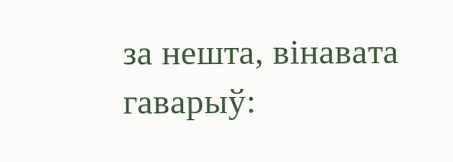за нешта, вінавата гаварыў: